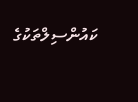ކައުންސިލްތަކުގެ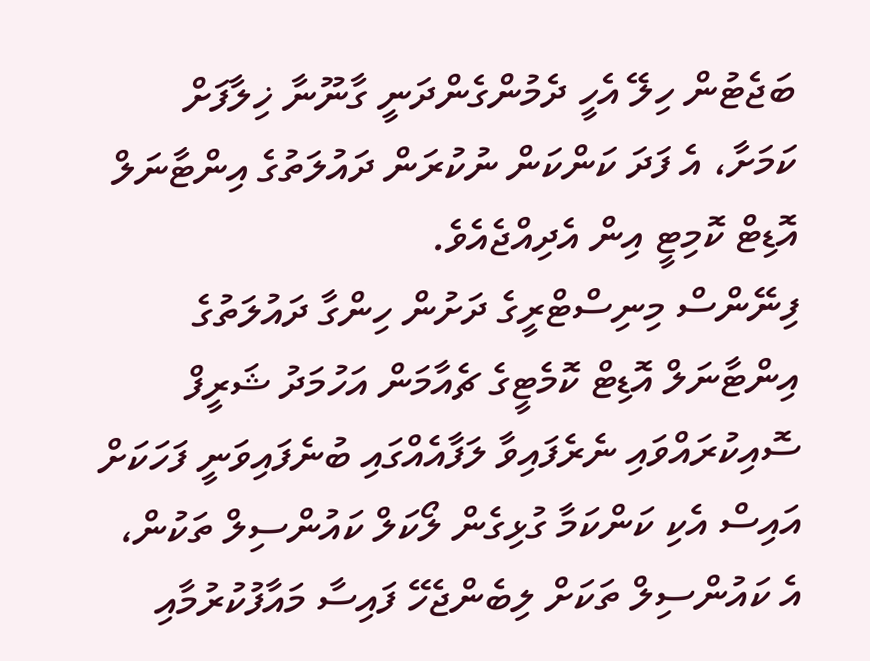ބަޖެޓުން ހިލޭ އެހީ ދެމުންގެންދަނީ ގާނޫނާ ޚިލާފަށް ކަމަށާ، އެ ފަދަ ކަންކަން ނުކުރަން ދައުލަތުގެ އިންޓާނަލް އޮޑިޓް ކޮމިޓީ އިން އެދިއްޖެއެވެ.
ފިނޭންސް މިނިސްޓްރީގެ ދަށުން ހިންގާ ދައުލަތުގެ އިންޓާނަލް އޮޑިޓް ކޮމެޓީގެ ޗެއާމަން އަހުމަދު ޝަރީފް ސޮއިކުރައްވައި ނެރެފައިވާ ލަފާއެއްގައި ބުނެފައިވަނީ ފަހަކަށް އައިސް އެކި ކަންކަމާ ގުޅިގެން ލޯކަލް ކައުންސިލް ތަކުން، އެ ކައުންސިލް ތަކަށް ލިބެންޖެހޭ ފައިސާ މައާފުކުރުމާއި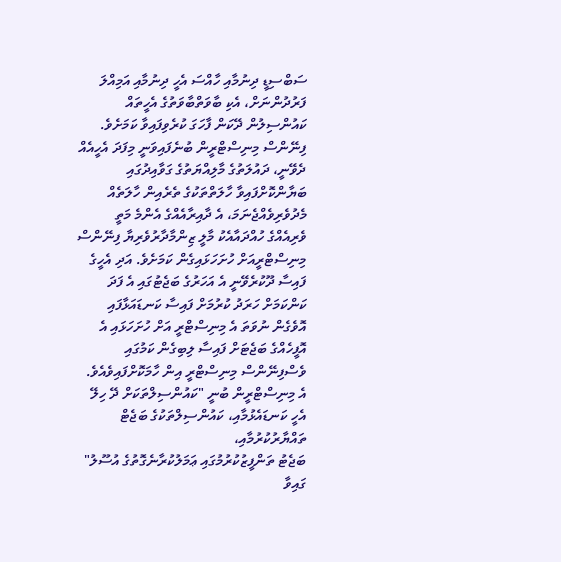ސަބްސިޑީ ދިނުމާއި ހާއްސަ އެހީ ދިނުމާއި އަމިއްލަ ފަރުދުންނަށް، އެކި ބާވަތްބާވަތުގެ އެހީތައް ކައުންސިލުން ދޭކަން ފާހަގަ ކުރެވިފައިވާ ކަމަށެވެ.
ފިނޭންސް މިނިސްޓްރީން ބުނެފައިވަނީ މިފަދަ އެހީއެއް ދެވޭނީ، ދައުލަތުގެ މާލިއްޔަތުގެ ގަވާއިދުގައި ބަޔާންކޮށްފައިވާ ހާލަތްތަކުގެ ތެރެއިން ހާލަތެއް މެދުވެރިވެއްޖެނަމަ، އެ ދާއިރާއެއްގެ އެންމެ މަތީ ވެރިއެއްގެ ހުއްދައާއެކު މާލީ ޒިންމާދާރުވެރިޔާ ފިނޭންސް މިނިސްޓްރީއަށް ހުށަހަޅައިގެން ކަމަށެވެ. އަދި އެހީގެ ފައިސާ ދޫކުރެވޭނީ އެ އަހަރުގެ ބަޖެޓުގައި އެ ފަދަ ކަންކަމަށް ހަރަދު ކުރުމަށް ފައިސާ ކަނޑައަޅާފައި އޮވެގެން ނުވަތަ އެ މިނިސްޓްރީ އަށް ހުށަހަޅައި އެ އޮފީހެއްގެ ބަޖެޓަށް ފައިސާ ލިބިގެން ކަމުގައި ވެސްފިނޭންސް މިނިސްޓްރީ އިން ހާމަކޮށްފައިވެއެވެ.
އެ މިނިސްޓްރީން ބުނީ "ކައުންސިލްތަކަށް ދޭ ހިލޭ އެހީ ކަނޑައެޅުމާއި، ކައުންސިލްތަކުގެ ބަޖެޓް ތައްޔާރުކުރުމާއި،
ބަޖެޓު ތަންފީޒުކުރުމުގައި ޢަމަލުކުރާނެގޮތުގެ އުސޫލު" ގައިވާ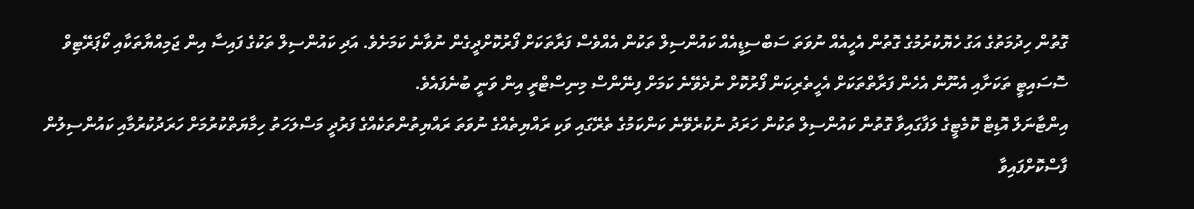ގޮތުން ހިދުމަތުގެ އަގު ހެޔޮކުރުމުގެ ގޮތުން އެހީއެއް ނުވަތަ ސަބްސިޑީއެއް ކައުންސިލް ތަކުން އެއްވެސް ފަރާތަކަށް ފޯރުކޮށްދީގެން ނުވާނެ ކަމަށެވެ. އަދި ކައުންސިލް ތަކުގެ ފައިސާ އިން ޖަމިއްޔާތަކާއި ކޯޕަރޭޓިވް ސޮސައިޓީ ތަކަށާއި އެނޫން އެހެން ފަރާތްތަކަށް އެހީތެރިކަން ފޯރުކޮށް ނުދެވޭނެ ކަމަށް ފިނޭންސް މިނިސްޓްރީ އިން ވަނީ ބުނެފައެވެ.
އިންޓާނަލް އޮޑިޓް ކޮމެޓީގެ ލަފާގައިވާ ގޮތުން ކައުންސިލް ތަކުން ހަރަދު ނުކުރެވޭނެ ކަންކަމުގެ ތެރޭގައި ވަކި ރައްޔިތެއްގެ ނުވަތަ ރައްޔިތުންތަކެއްގެ ފަރުދީ މަސްލަހަތު ހިމާޔަތްކުރުމަށް ހަރަދުކުރުމާއި ކައުންސިލުން ފާސްކޮށްފައިވާ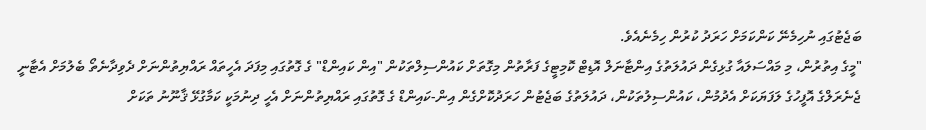ބަޖެޓުގައި ނުހިމެނޭ ކަންކަމަށް ހަރަދު ކުރުން ހިމެނެއެވެ.
"މީގެ އިތުރުން، މި މައްސަލައާ ގުޅިގެން ދައުލަތުގެ އިންޓާނަލް އޮޑިޓް ކޮމިޓީގެ ފަރާތުން މިގޮތަށް ކައުންސިލްތަކުން "އިން ކައިންޑް" ގެ ގޮތުގައި މިފަދަ އެހީތައް ރައްޔިތުންނަށް ދެވިދާނެތޯ ބެލުމަށް އެޓާނީ ޖެނެރަލްގެ އޮފީހުގެ ލަފަޔަކަށް އެދުމުން، ކައުންސިލުތަކުން، ދައުލަތުގެ ބަޖެޓުން ހަރަދުކޮށްގެން އިން-ކައިންޑް ގެ ގޮތުގައި ރައްޔިތުންނަށް އެހީ ދިނުމަކީ ކަމާގުޅޭ ޤާނޫނު ތަކަށް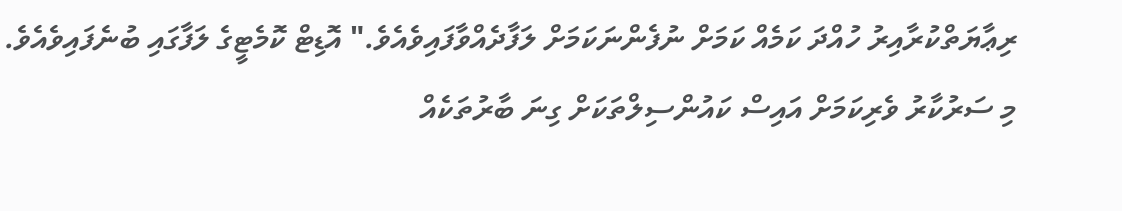ރިޢާޔަތްކުރާއިރު ހުއްދަ ކަމެއް ކަމަށް ނުފެންނަކަމަށް ލަފާދެއްވާފައިވެއެވެ." އޮޑިޓް ކޮމެޓީގެ ލަފާގައި ބުނެފައިވެއެވެ.
މި ސަރުކާރު ވެރިކަމަށް އައިސް ކައުންސިލްތަކަށް ގިނަ ބާރުތަކެއް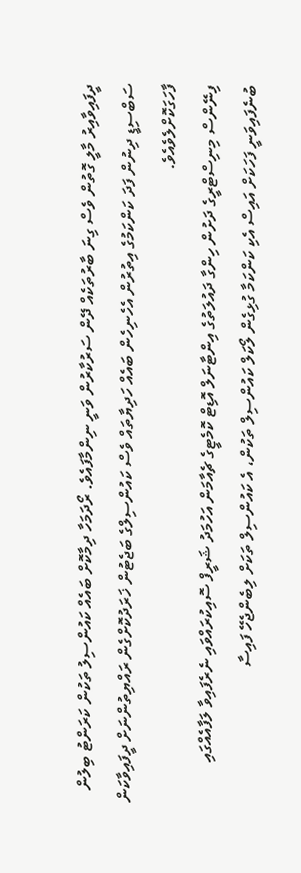ދީފައިވާއިރު މާލީ ގޮތުން ވެސް ގިނަ ބާރުތަކެއް ދޭން ސަރުކާރުން ވަނީ ނިންމާފައެވެ. ރޯދަމަހާ ދިމާކޮށް ބައެއް ކައުންސިލު ތަކުން ކަރަންޓު ބިލުން ސަބްސިޑީ ދިނުން ފަދަ ކަންކަމުގެ އިތުރުން އެހެނިހެން ބައެއް ހަދިޔާތައް ވެސް ކައުންސިލްގެ ބަޖެޓުން ޚަރަދުކޮށްގެން ރައްޔިތުންނަށް ދީފައިވާކަން ފާހަގަކޮށްލެވެއެވެ.
ފިނޭންސް މިނިސްޓްރީގެ ދަށުން ހިންގާ ދައުލަތުގެ އިންޓާނަލް އޮޑިޓް ކޮމެޓީގެ ޗެއާމަން އަހުމަދު ޝަރީފް ސޮއިކުރައްވައި ނެރެފައިވާ ލަފާއެއްގައި ބުނެފައިވަނީ ފަހަކަށް އައިސް އެކި ކަންކަމާ ގުޅިގެން ލޯކަލް ކައުންސިލް ތަކުން، އެ ކައުންސިލް ތަކަށް ލިބެންޖެހޭ ފައިސާ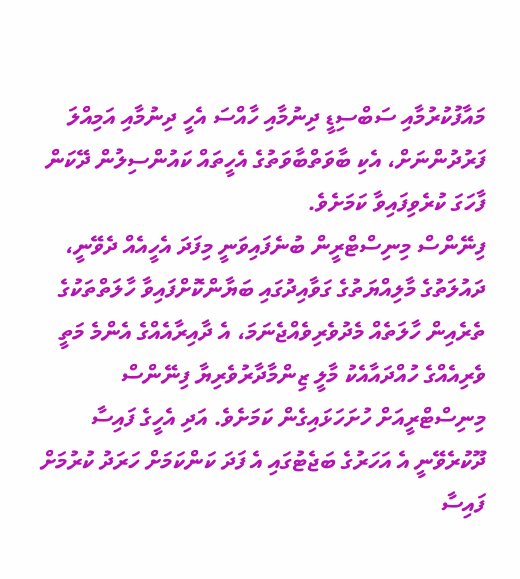މައާފުކުރުމާއި ސަބްސިޑީ ދިނުމާއި ހާއްސަ އެހީ ދިނުމާއި އަމިއްލަ ފަރުދުންނަށް، އެކި ބާވަތްބާވަތުގެ އެހީތައް ކައުންސިލުން ދޭކަން ފާހަގަ ކުރެވިފައިވާ ކަމަށެވެ.
ފިނޭންސް މިނިސްޓްރީން ބުނެފައިވަނީ މިފަދަ އެހީއެއް ދެވޭނީ، ދައުލަތުގެ މާލިއްޔަތުގެ ގަވާއިދުގައި ބަޔާންކޮށްފައިވާ ހާލަތްތަކުގެ ތެރެއިން ހާލަތެއް މެދުވެރިވެއްޖެނަމަ، އެ ދާއިރާއެއްގެ އެންމެ މަތީ ވެރިއެއްގެ ހުއްދައާއެކު މާލީ ޒިންމާދާރުވެރިޔާ ފިނޭންސް މިނިސްޓްރީއަށް ހުށަހަޅައިގެން ކަމަށެވެ. އަދި އެހީގެ ފައިސާ ދޫކުރެވޭނީ އެ އަހަރުގެ ބަޖެޓުގައި އެ ފަދަ ކަންކަމަށް ހަރަދު ކުރުމަށް ފައިސާ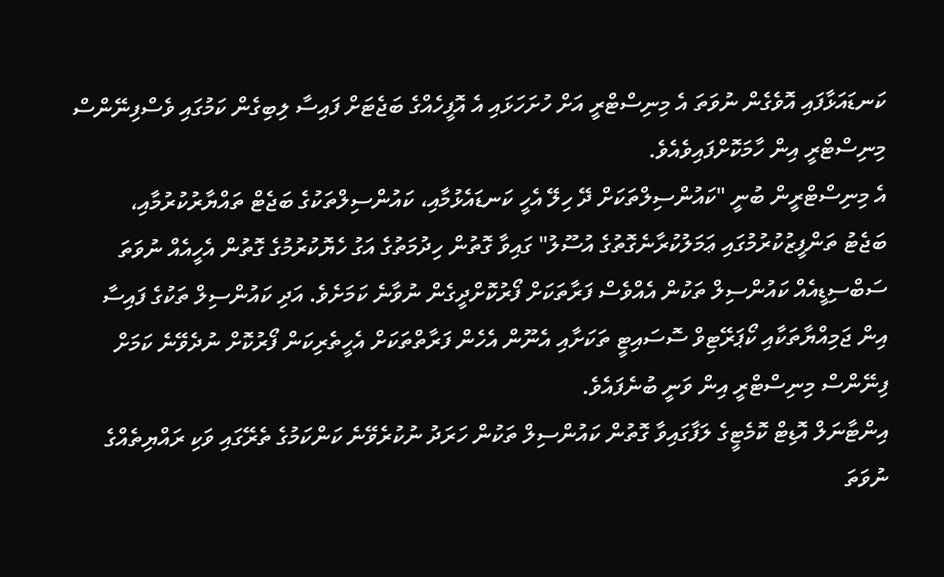ކަނޑައަޅާފައި އޮވެގެން ނުވަތަ އެ މިނިސްޓްރީ އަށް ހުށަހަޅައި އެ އޮފީހެއްގެ ބަޖެޓަށް ފައިސާ ލިބިގެން ކަމުގައި ވެސްފިނޭންސް މިނިސްޓްރީ އިން ހާމަކޮށްފައިވެއެވެ.
އެ މިނިސްޓްރީން ބުނީ "ކައުންސިލްތަކަށް ދޭ ހިލޭ އެހީ ކަނޑައެޅުމާއި، ކައުންސިލްތަކުގެ ބަޖެޓް ތައްޔާރުކުރުމާއި،
ބަޖެޓު ތަންފީޒުކުރުމުގައި ޢަމަލުކުރާނެގޮތުގެ އުސޫލު" ގައިވާ ގޮތުން ހިދުމަތުގެ އަގު ހެޔޮކުރުމުގެ ގޮތުން އެހީއެއް ނުވަތަ ސަބްސިޑީއެއް ކައުންސިލް ތަކުން އެއްވެސް ފަރާތަކަށް ފޯރުކޮށްދީގެން ނުވާނެ ކަމަށެވެ. އަދި ކައުންސިލް ތަކުގެ ފައިސާ އިން ޖަމިއްޔާތަކާއި ކޯޕަރޭޓިވް ސޮސައިޓީ ތަކަށާއި އެނޫން އެހެން ފަރާތްތަކަށް އެހީތެރިކަން ފޯރުކޮށް ނުދެވޭނެ ކަމަށް ފިނޭންސް މިނިސްޓްރީ އިން ވަނީ ބުނެފައެވެ.
އިންޓާނަލް އޮޑިޓް ކޮމެޓީގެ ލަފާގައިވާ ގޮތުން ކައުންސިލް ތަކުން ހަރަދު ނުކުރެވޭނެ ކަންކަމުގެ ތެރޭގައި ވަކި ރައްޔިތެއްގެ ނުވަތަ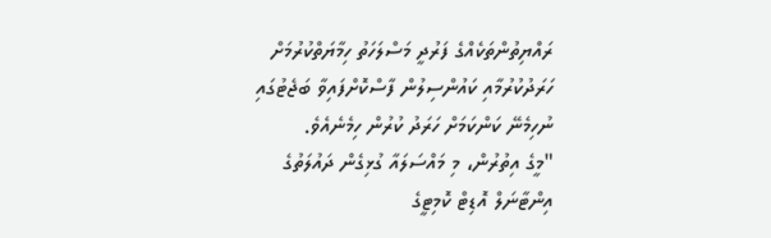ރައްޔިތުންތަކެއްގެ ފަރުދީ މަސްލަހަތު ހިމާޔަތްކުރުމަށް ހަރަދުކުރުމާއި ކައުންސިލުން ފާސްކޮށްފައިވާ ބަޖެޓުގައި ނުހިމެނޭ ކަންކަމަށް ހަރަދު ކުރުން ހިމެނެއެވެ.
"މީގެ އިތުރުން، މި މައްސަލައާ ގުޅިގެން ދައުލަތުގެ އިންޓާނަލް އޮޑިޓް ކޮމިޓީގެ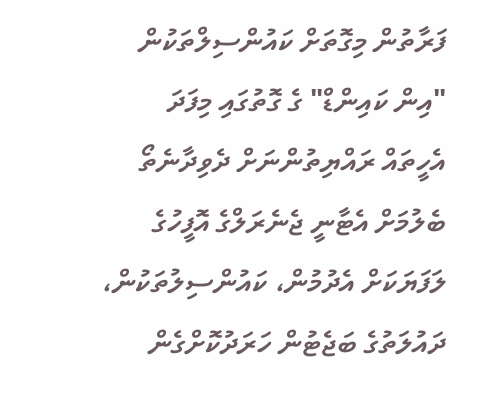ފަރާތުން މިގޮތަށް ކައުންސިލްތަކުން "އިން ކައިންޑް" ގެ ގޮތުގައި މިފަދަ އެހީތައް ރައްޔިތުންނަށް ދެވިދާނެތޯ ބެލުމަށް އެޓާނީ ޖެނެރަލްގެ އޮފީހުގެ ލަފަޔަކަށް އެދުމުން، ކައުންސިލުތަކުން، ދައުލަތުގެ ބަޖެޓުން ހަރަދުކޮށްގެން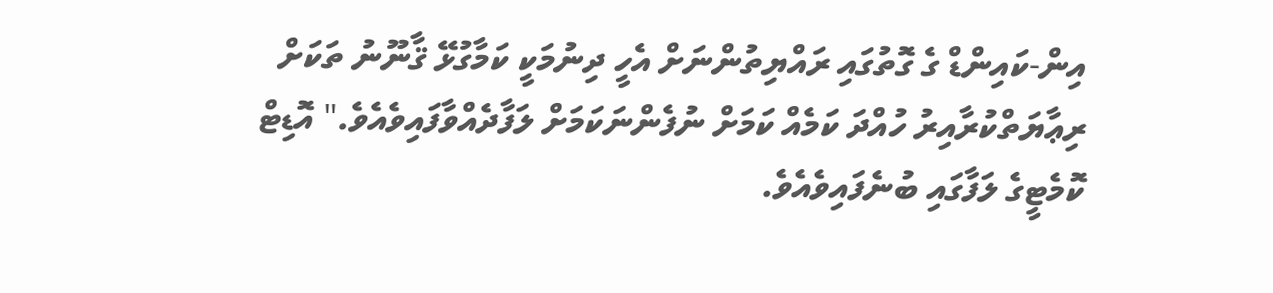އިން-ކައިންޑް ގެ ގޮތުގައި ރައްޔިތުންނަށް އެހީ ދިނުމަކީ ކަމާގުޅޭ ޤާނޫނު ތަކަށް ރިޢާޔަތްކުރާއިރު ހުއްދަ ކަމެއް ކަމަށް ނުފެންނަކަމަށް ލަފާދެއްވާފައިވެއެވެ." އޮޑިޓް ކޮމެޓީގެ ލަފާގައި ބުނެފައިވެއެވެ.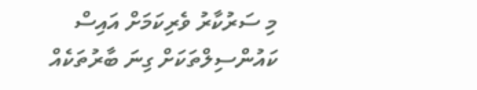މި ސަރުކާރު ވެރިކަމަށް އައިސް ކައުންސިލްތަކަށް ގިނަ ބާރުތަކެއް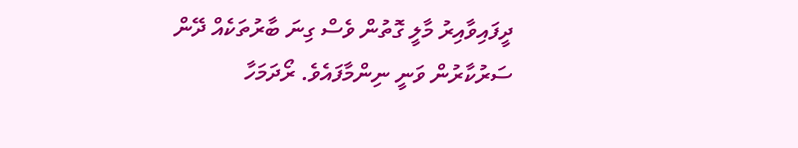ދީފައިވާއިރު މާލީ ގޮތުން ވެސް ގިނަ ބާރުތަކެއް ދޭން ސަރުކާރުން ވަނީ ނިންމާފައެވެ. ރޯދަމަހާ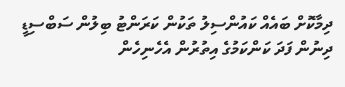ދިމާކޮށް ބައެއް ކައުންސިލު ތަކުން ކަރަންޓު ބިލުން ސަބްސިޑީ ދިނުން ފަދަ ކަންކަމުގެ އިތުރުން އެހެނިހެން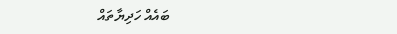ބައެއް ހަދިޔާތައް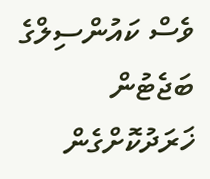ވެސް ކައުންސިލްގެ ބަޖެޓުން ޚަރަދުކޮށްގެން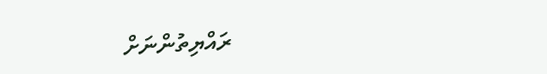ރައްޔިތުންނަށް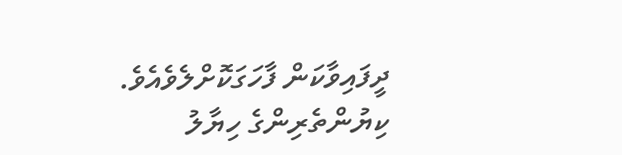ދީފައިވާކަން ފާހަގަކޮށްލެވެއެވެ.
ކިޔުންތެރިންގެ ހިޔާލު